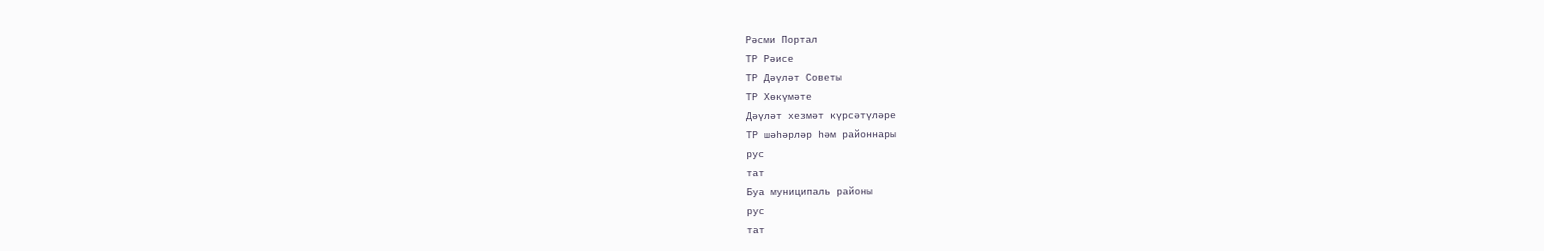Рәсми Портал
ТР Рәисе
ТР Дәүләт Советы
ТР Хөкүмәте
Дәүләт хезмәт күрсәтүләре
ТР шәһәрләр һәм районнары
рус
тат
Буа муниципаль районы
рус
тат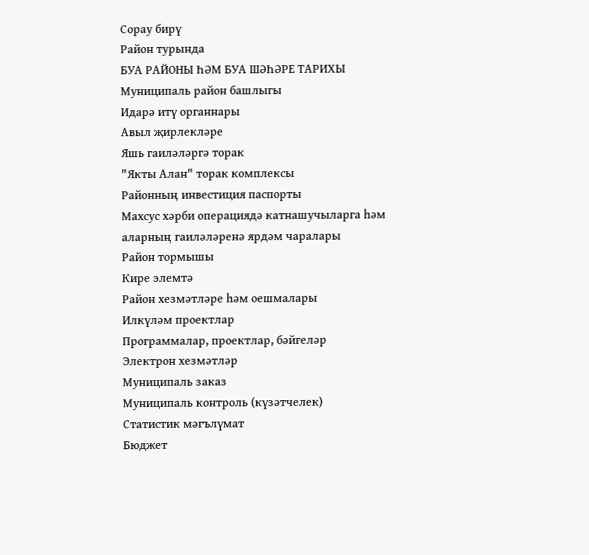Сорау бирү
Район турында
БУА РАЙОНЫ ҺӘМ БУА ШӘҺӘРЕ ТАРИХЫ
Муниципаль район башлыгы
Идарә итү органнары
Авыл җирлекләре
Яшь гаиләләргә торак
"Якты Алан" торак комплексы
Районның инвестиция паспорты
Махсус хәрби операциядә катнашучыларга һәм аларның гаиләләренә ярдәм чаралары
Район тормышы
Кире элемтә
Район хезмәтләре һәм оешмалары
Илкүләм проектлар
Программалар, проектлар, бәйгеләр
Электрон хезмәтләр
Муниципаль заказ
Муниципаль контроль (күзәтчелек)
Статистик мәгълүмат
Бюджет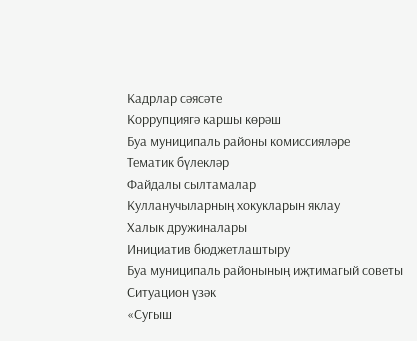Кадрлар сәясәте
Коррупциягә каршы көрәш
Буа муниципаль районы комиссияләре
Тематик бүлекләр
Файдалы сылтамалар
Кулланучыларның хокукларын яклау
Халык дружиналары
Инициатив бюджетлаштыру
Буа муниципаль районының иҗтимагый советы
Ситуацион үзәк
«Сугыш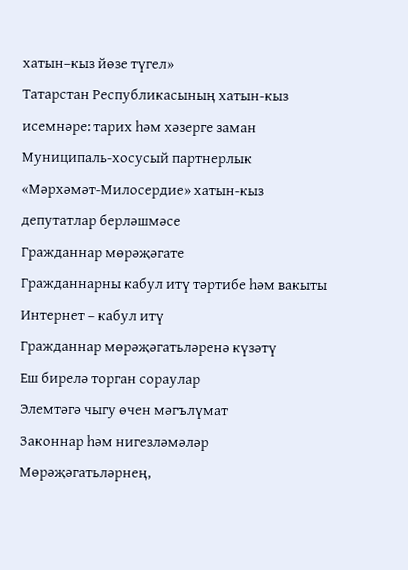хатын–кыз йөзе түгел»
Татарстан Республикасының хатын-кыз исемнәре: тарих һәм хәзерге заман
Муниципаль-хосусый партнерлык
«Мәрхәмәт-Милосердие» хатын-кыз депутатлар берләшмәсе
Гражданнар мөрәҗәгате
Гражданнарны кабул итү тәртибе һәм вакыты
Интернет – кабул итү
Гражданнар мөрәҗәгатьләренә күзәтү
Еш бирелә торган сораулар
Элемтәгә чыгу өчен мәгълүмат
Законнар һәм нигезләмәләр
Мөрәҗәгатьләрнең,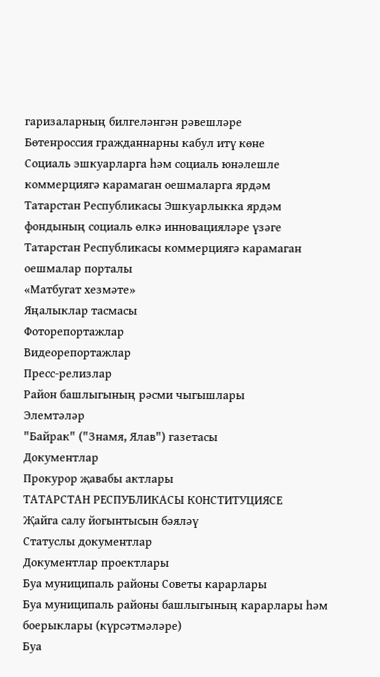гаризаларның билгеләнгән рәвешләре
Бөтенроссия гражданнарны кабул итү көне
Социаль эшкуарларга һәм социаль юнәлешле коммерциягә карамаган оешмаларга ярдәм
Татарстан Республикасы Эшкуарлыкка ярдәм фондының социаль өлкә инновацияләре үзәге
Татарстан Республикасы коммерциягә карамаган оешмалар порталы
«Матбугат хезмәте»
Яңалыклар тасмасы
Фоторепортажлар
Видеорепортажлар
Пресс-релизлар
Район башлыгының рәсми чыгышлары
Элемтәләр
"Байрак" ("Знамя, Ялав") газетасы
Документлар
Прокурор җавабы актлары
ТАТАРСТАН РЕСПУБЛИКАСЫ КОНСТИТУЦИЯСЕ
Җайга салу йогынтысын бәяләү
Статуслы документлар
Документлар проектлары
Буа муниципаль районы Советы карарлары
Буа муниципаль районы башлыгының карарлары һәм боерыклары (күрсәтмәләре)
Буа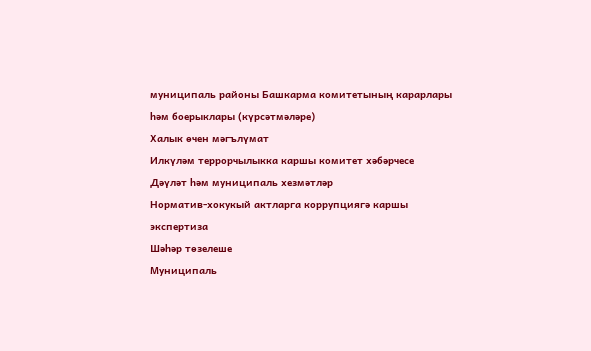муниципаль районы Башкарма комитетының карарлары һәм боерыклары (күрсәтмәләре)
Халык өчен мәгълүмат
Илкүләм террорчылыкка каршы комитет хәбәрчесе
Дәүләт һәм муниципаль хезмәтләр
Норматив-хокукый актларга коррупциягә каршы экспертиза
Шәһәр төзелеше
Муниципаль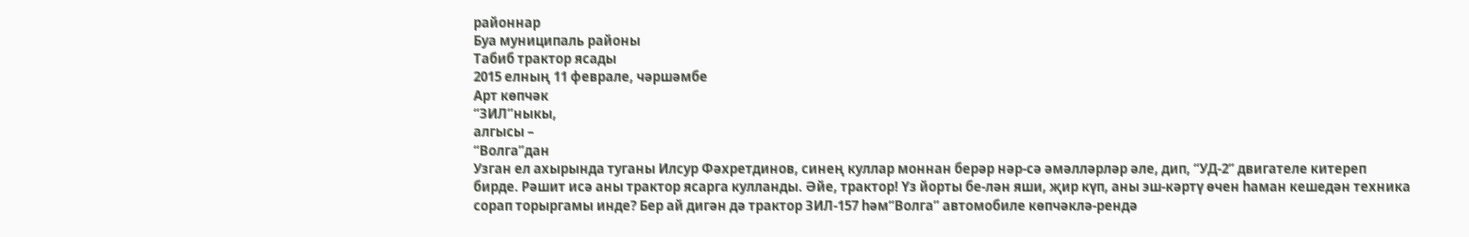районнар
Буа муниципаль районы
Табиб трактор ясады
2015 елның 11 феврале, чәршәмбе
Арт көпчәк
“ЗИЛ”ныкы,
алгысы –
“Волга”дан
Узган ел ахырында туганы Илсур Фәхретдинов, синең куллар моннан берәр нәр-сә әмәлләрләр әле, дип, “УД-2” двигателе китереп бирде. Рәшит исә аны трактор ясарга кулланды. Әйе, трактор! Үз йорты бе-лән яши, җир күп, аны эш-кәртү өчен һаман кешедән техника сорап торыргамы инде? Бер ай дигән дә трактор ЗИЛ-157 һәм“Волга” автомобиле көпчәклә-рендә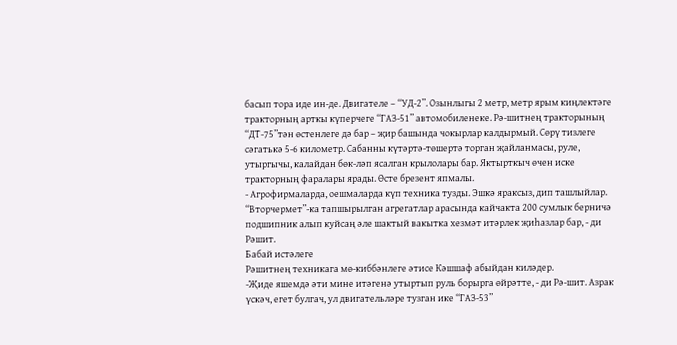басып тора иде ин-де. Двигателе – “УД-2”. Озынлыгы 2 метр, метр ярым киңлектәге тракторның арткы күперчеге “ГАЗ-51” автомобиленеке. Рә-шитнең тракторының “ДТ-75”тән өстенлеге дә бар – җир башында чокырлар калдырмый. Сөрү тизлеге сәгатькә 5-6 километр. Сабанны күтәртә-төшертә торган җайланмасы, руле, утыргычы, калайдан бөк-ләп ясалган крылолары бар. Яктырткыч өчен иске тракторның фаралары ярады. Өсте брезент япмалы.
- Агрофирмаларда, оешмаларда күп техника тузды. Эшкә яраксыз, дип ташлыйлар. “Вторчермет”-ка тапшырылган агрегатлар арасында кайчакта 200 сумлык берничә подшипник алып куйсаң әле шактый вакытка хезмәт итәрлек җиһазлар бар, - ди Рәшит.
Бабай истәлеге
Рәшитнең техникага мө-киббәнлеге әтисе Кәшшаф абыйдан киләдер.
-Җиде яшемдә әти мине итәгенә утыртып руль борырга өйрәтте, - ди Рә-шит. Азрак үскәч, егет булгач, ул двигательләре тузган ике “ГАЗ-53”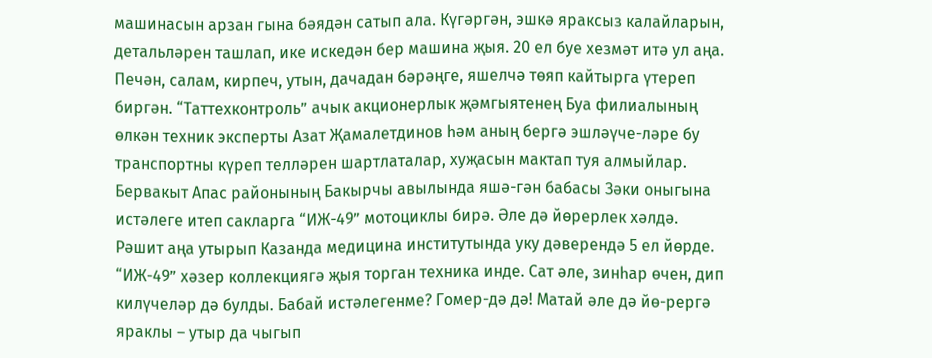машинасын арзан гына бәядән сатып ала. Күгәргән, эшкә яраксыз калайларын, детальләрен ташлап, ике искедән бер машина җыя. 20 ел буе хезмәт итә ул аңа. Печән, салам, кирпеч, утын, дачадан бәрәңге, яшелчә төяп кайтырга үтереп биргән. “Таттехконтроль” ачык акционерлык җәмгыятенең Буа филиалының өлкән техник эксперты Азат Җамалетдинов һәм аның бергә эшләүче-ләре бу транспортны күреп телләрен шартлаталар, хуҗасын мактап туя алмыйлар.
Бервакыт Апас районының Бакырчы авылында яшә-гән бабасы Зәки оныгына истәлеге итеп сакларга “ИЖ-49” мотоциклы бирә. Әле дә йөрерлек хәлдә. Рәшит аңа утырып Казанда медицина институтында уку дәверендә 5 ел йөрде. “ИЖ-49” хәзер коллекциягә җыя торган техника инде. Сат әле, зинһар өчен, дип килүчеләр дә булды. Бабай истәлегенме? Гомер-дә дә! Матай әле дә йө-рергә яраклы – утыр да чыгып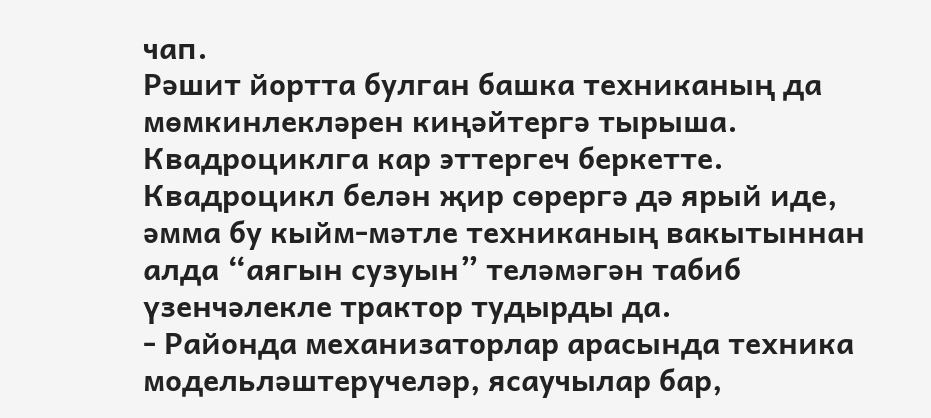чап.
Рәшит йортта булган башка техниканың да мөмкинлекләрен киңәйтергә тырыша. Квадроциклга кар эттергеч беркетте. Квадроцикл белән җир сөрергә дә ярый иде, әмма бу кыйм-мәтле техниканың вакытыннан алда “аягын сузуын” теләмәгән табиб үзенчәлекле трактор тудырды да.
- Районда механизаторлар арасында техника модельләштерүчеләр, ясаучылар бар,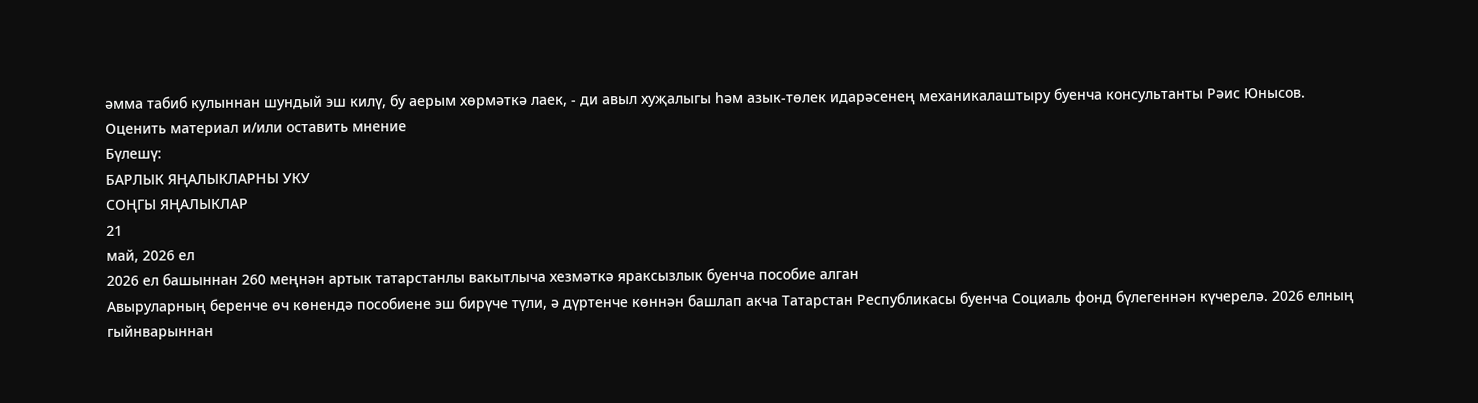әмма табиб кулыннан шундый эш килү, бу аерым хөрмәткә лаек, - ди авыл хуҗалыгы һәм азык-төлек идарәсенең механикалаштыру буенча консультанты Рәис Юнысов.
Оценить материал и/или оставить мнение
Бүлешү:
БАРЛЫК ЯҢАЛЫКЛАРНЫ УКУ
СОҢГЫ ЯҢАЛЫКЛАР
21
май, 2026 ел
2026 ел башыннан 260 меңнән артык татарстанлы вакытлыча хезмәткә яраксызлык буенча пособие алган
Авыруларның беренче өч көнендә пособиене эш бирүче түли, ә дүртенче көннән башлап акча Татарстан Республикасы буенча Социаль фонд бүлегеннән күчерелә. 2026 елның гыйнварыннан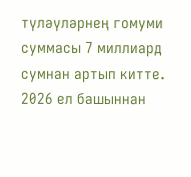түләүләрнең гомуми суммасы 7 миллиард сумнан артып китте.
2026 ел башыннан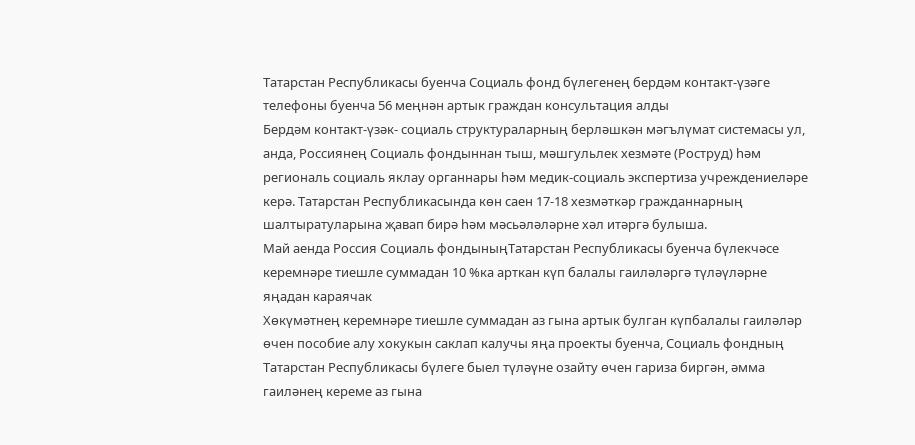Татарстан Республикасы буенча Социаль фонд бүлегенең бердәм контакт-үзәге телефоны буенча 56 меңнән артык граждан консультация алды
Бердәм контакт-үзәк- социаль структураларның берләшкән мәгълүмат системасы ул, анда, Россиянең Социаль фондыннан тыш, мәшгульлек хезмәте (Роструд) һәм региональ социаль яклау органнары һәм медик-социаль экспертиза учреждениеләре керә. Татарстан Республикасында көн саен 17-18 хезмәткәр гражданнарның шалтыратуларына җавап бирә һәм мәсьәләләрне хәл итәргә булыша.
Май аенда Россия Социаль фондыныңТатарстан Республикасы буенча бүлекчәсе керемнәре тиешле суммадан 10 %ка арткан күп балалы гаиләләргә түләүләрне яңадан караячак
Хөкүмәтнең керемнәре тиешле суммадан аз гына артык булган күпбалалы гаиләләр өчен пособие алу хокукын саклап калучы яңа проекты буенча, Социаль фондның Татарстан Республикасы бүлеге быел түләүне озайту өчен гариза биргән, әмма гаиләнең кереме аз гына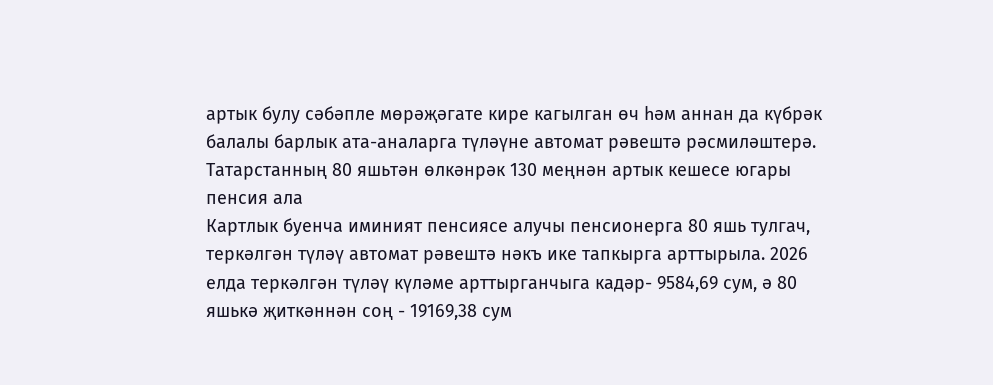артык булу сәбәпле мөрәҗәгате кире кагылган өч һәм аннан да күбрәк балалы барлык ата-аналарга түләүне автомат рәвештә рәсмиләштерә.
Татарстанның 80 яшьтән өлкәнрәк 130 меңнән артык кешесе югары пенсия ала
Картлык буенча иминият пенсиясе алучы пенсионерга 80 яшь тулгач, теркәлгән түләү автомат рәвештә нәкъ ике тапкырга арттырыла. 2026 елда теркәлгән түләү күләме арттырганчыга кадәр- 9584,69 сум, ә 80 яшькә җиткәннән соң - 19169,38 сум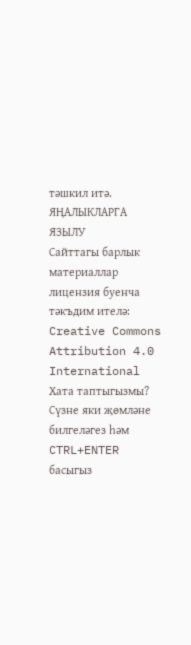тәшкил итә.
ЯҢАЛЫКЛАРГА ЯЗЫЛУ
Сайттагы барлык материаллар лицензия буенча тәкъдим ителә:
Creative Commons Attribution 4.0 International
Хата таптыгызмы?
Сүзне яки җөмләне билгеләгез һәм CTRL+ENTER басыгыз